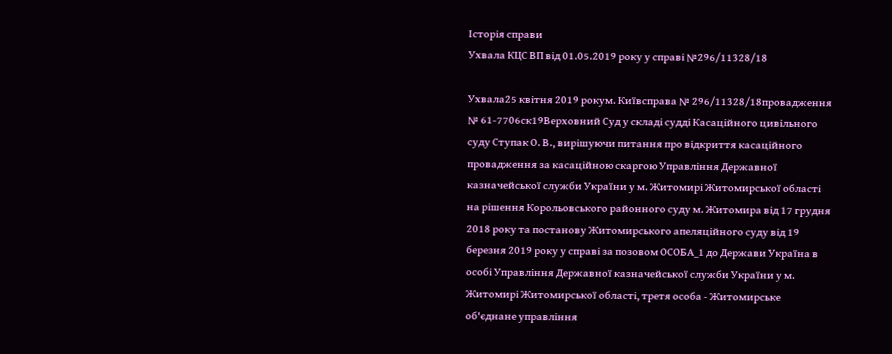Історія справи
Ухвала КЦС ВП від 01.05.2019 року у справі №296/11328/18

Ухвала25 квітня 2019 рокум. Київсправа № 296/11328/18провадження № 61-7706ск19Верховний Суд у складі судді Касаційного цивільного суду Ступак О. В., вирішуючи питання про відкриття касаційного провадження за касаційною скаргою Управління Державної казначейської служби України у м. Житомирі Житомирської області на рішення Корольовського районного суду м. Житомира від 17 грудня 2018 року та постанову Житомирського апеляційного суду від 19 березня 2019 року у справі за позовом ОСОБА_1 до Держави Україна в особі Управління Державної казначейської служби України у м. Житомирі Житомирської області, третя особа - Житомирське об'єднане управління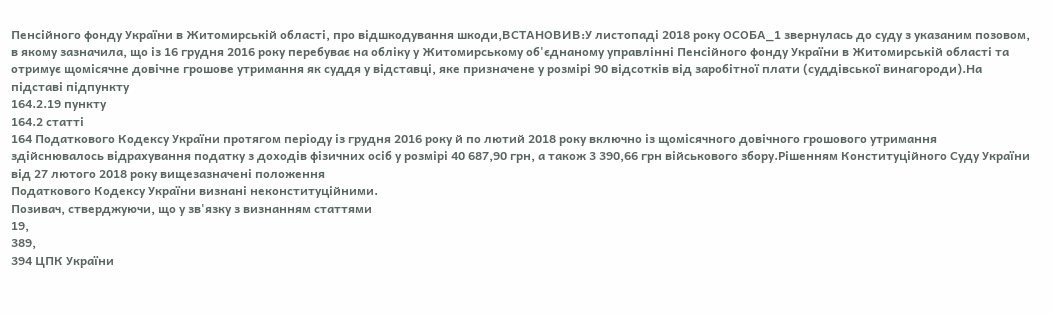Пенсійного фонду України в Житомирській області, про відшкодування шкоди,ВСТАНОВИВ:У листопаді 2018 року ОСОБА_1 звернулась до суду з указаним позовом, в якому зазначила, що із 16 грудня 2016 року перебуває на обліку у Житомирському об'єднаному управлінні Пенсійного фонду України в Житомирській області та отримує щомісячне довічне грошове утримання як суддя у відставці, яке призначене у розмірі 90 відсотків від заробітної плати (суддівської винагороди).На підставі підпункту
164.2.19 пункту
164.2 статті
164 Податкового Кодексу України протягом періоду із грудня 2016 року й по лютий 2018 року включно із щомісячного довічного грошового утримання здійснювалось відрахування податку з доходів фізичних осіб у розмірі 40 687,90 грн, а також 3 390,66 грн військового збору.Рішенням Конституційного Суду України від 27 лютого 2018 року вищезазначені положення
Податкового Кодексу України визнані неконституційними.
Позивач, стверджуючи, що у зв'язку з визнанням статтями
19,
389,
394 ЦПК України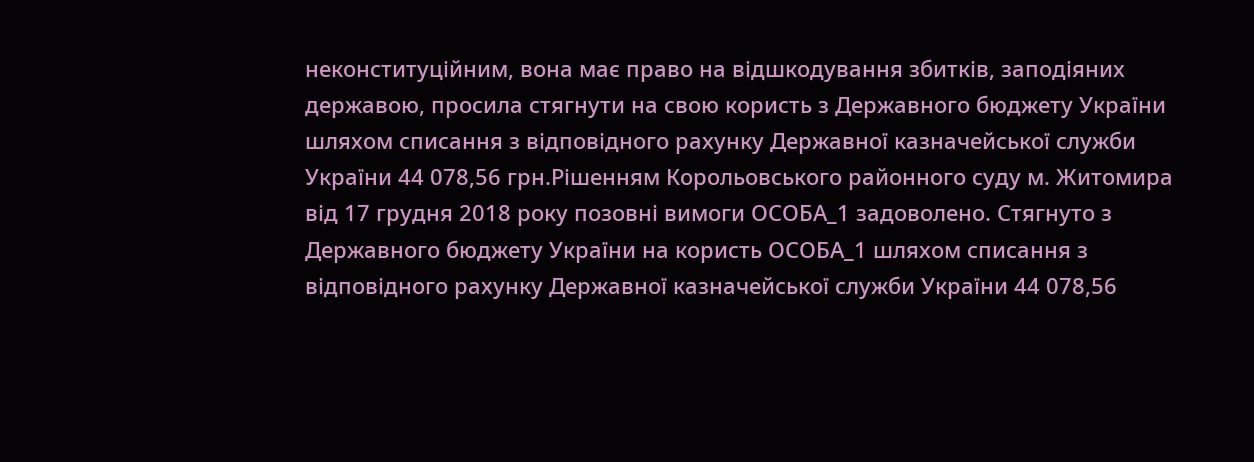неконституційним, вона має право на відшкодування збитків, заподіяних державою, просила стягнути на свою користь з Державного бюджету України шляхом списання з відповідного рахунку Державної казначейської служби України 44 078,56 грн.Рішенням Корольовського районного суду м. Житомира від 17 грудня 2018 року позовні вимоги ОСОБА_1 задоволено. Стягнуто з Державного бюджету України на користь ОСОБА_1 шляхом списання з відповідного рахунку Державної казначейської служби України 44 078,56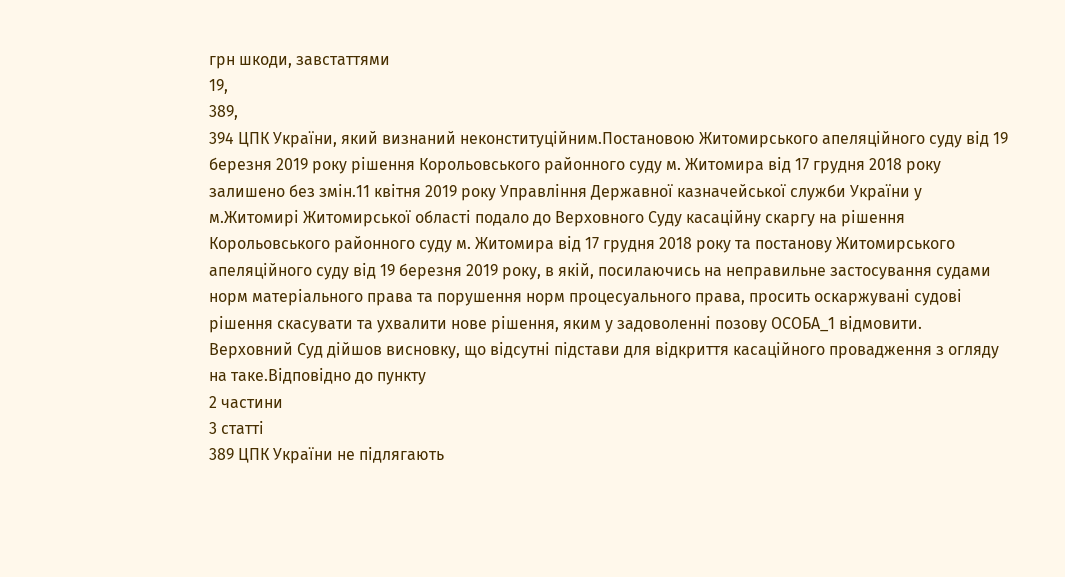грн шкоди, завстаттями
19,
389,
394 ЦПК України, який визнаний неконституційним.Постановою Житомирського апеляційного суду від 19 березня 2019 року рішення Корольовського районного суду м. Житомира від 17 грудня 2018 року залишено без змін.11 квітня 2019 року Управління Державної казначейської служби України у м.Житомирі Житомирської області подало до Верховного Суду касаційну скаргу на рішення Корольовського районного суду м. Житомира від 17 грудня 2018 року та постанову Житомирського апеляційного суду від 19 березня 2019 року, в якій, посилаючись на неправильне застосування судами норм матеріального права та порушення норм процесуального права, просить оскаржувані судові рішення скасувати та ухвалити нове рішення, яким у задоволенні позову ОСОБА_1 відмовити.
Верховний Суд дійшов висновку, що відсутні підстави для відкриття касаційного провадження з огляду на таке.Відповідно до пункту
2 частини
3 статті
389 ЦПК України не підлягають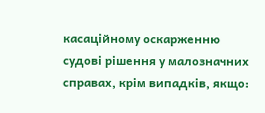касаційному оскарженню судові рішення у малозначних справах, крім випадків, якщо: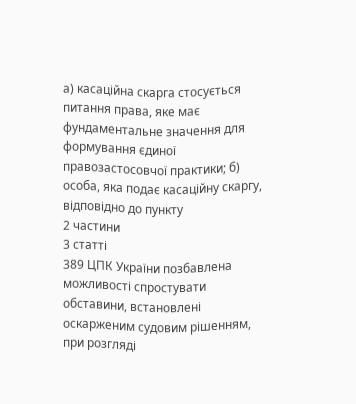а) касаційна скарга стосується питання права, яке має фундаментальне значення для формування єдиної правозастосовчої практики; б) особа, яка подає касаційну скаргу, відповідно до пункту
2 частини
3 статті
389 ЦПК України позбавлена можливості спростувати обставини, встановлені оскарженим судовим рішенням, при розгляді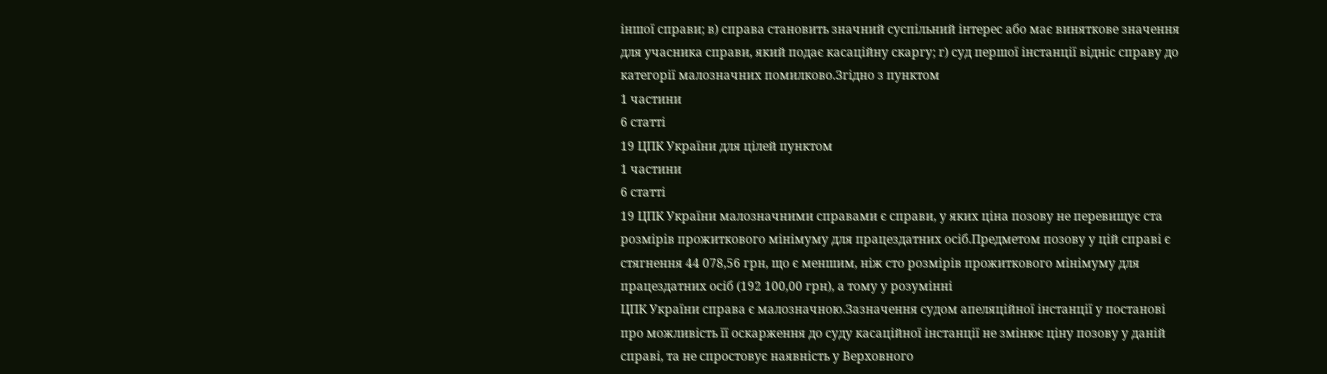іншої справи; в) справа становить значний суспільний інтерес або має виняткове значення для учасника справи, який подає касаційну скаргу; г) суд першої інстанції відніс справу до категорії малозначних помилково.Згідно з пунктом
1 частини
6 статті
19 ЦПК України для цілей пунктом
1 частини
6 статті
19 ЦПК України малозначними справами є справи, у яких ціна позову не перевищує ста розмірів прожиткового мінімуму для працездатних осіб.Предметом позову у цій справі є стягнення 44 078,56 грн, що є меншим, ніж сто розмірів прожиткового мінімуму для працездатних осіб (192 100,00 грн), а тому у розумінні
ЦПК України справа є малозначною.Зазначення судом апеляційної інстанції у постанові про можливість її оскарження до суду касаційної інстанції не змінює ціну позову у даній справі, та не спростовує наявність у Верховного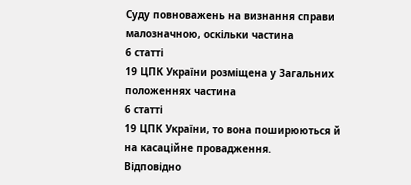Суду повноважень на визнання справи малозначною, оскільки частина
6 статті
19 ЦПК України розміщена у Загальних положеннях частина
6 статті
19 ЦПК України, то вона поширюються й на касаційне провадження.
Відповідно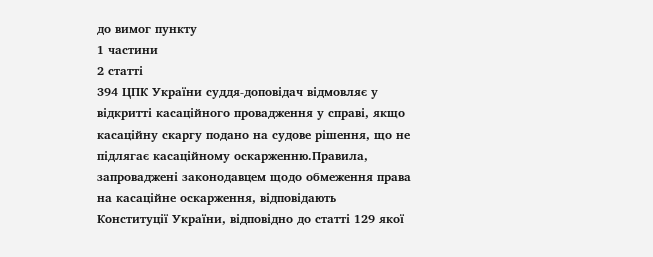до вимог пункту
1 частини
2 статті
394 ЦПК України суддя-доповідач відмовляє у відкритті касаційного провадження у справі, якщо касаційну скаргу подано на судове рішення, що не підлягає касаційному оскарженню.Правила, запроваджені законодавцем щодо обмеження права на касаційне оскарження, відповідають
Конституції України, відповідно до статті 129 якої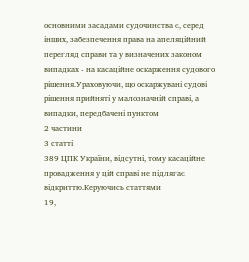основними засадами судочинства є, серед інших, забезпечення права на апеляційний перегляд справи та у визначених законом випадках - на касаційне оскарження судового рішення.Ураховуючи, що оскаржувані судові рішення прийняті у малозначній справі, а випадки, передбачені пунктом
2 частини
3 статті
389 ЦПК України, відсутні, тому касаційне провадження у цій справі не підлягає відкриттю.Керуючись статтями
19,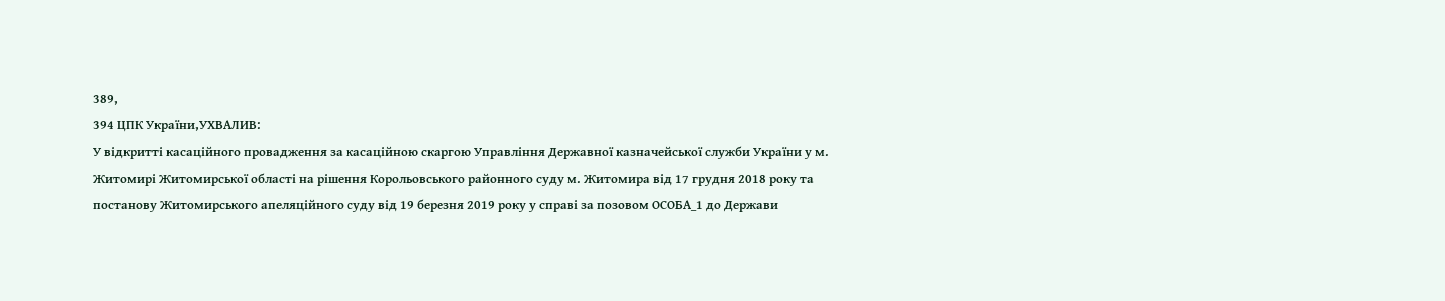389,
394 ЦПК України,УХВАЛИВ:
У відкритті касаційного провадження за касаційною скаргою Управління Державної казначейської служби України у м. Житомирі Житомирської області на рішення Корольовського районного суду м. Житомира від 17 грудня 2018 року та постанову Житомирського апеляційного суду від 19 березня 2019 року у справі за позовом ОСОБА_1 до Держави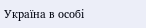Україна в особі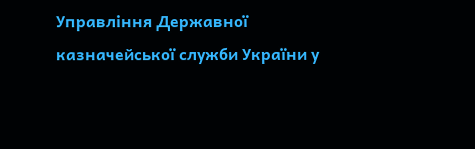Управління Державної казначейської служби України у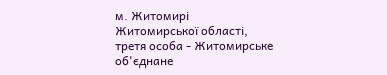м. Житомирі Житомирської області, третя особа - Житомирське об'єднане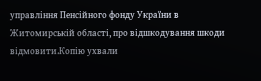управління Пенсійного фонду України в Житомирській області, про відшкодування шкоди відмовити.Копію ухвали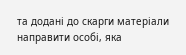та додані до скарги матеріали направити особі, яка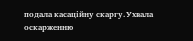подала касаційну скаргу.Ухвала оскарженню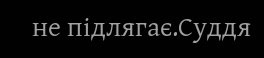не підлягає.Суддя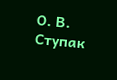О. В. Ступак